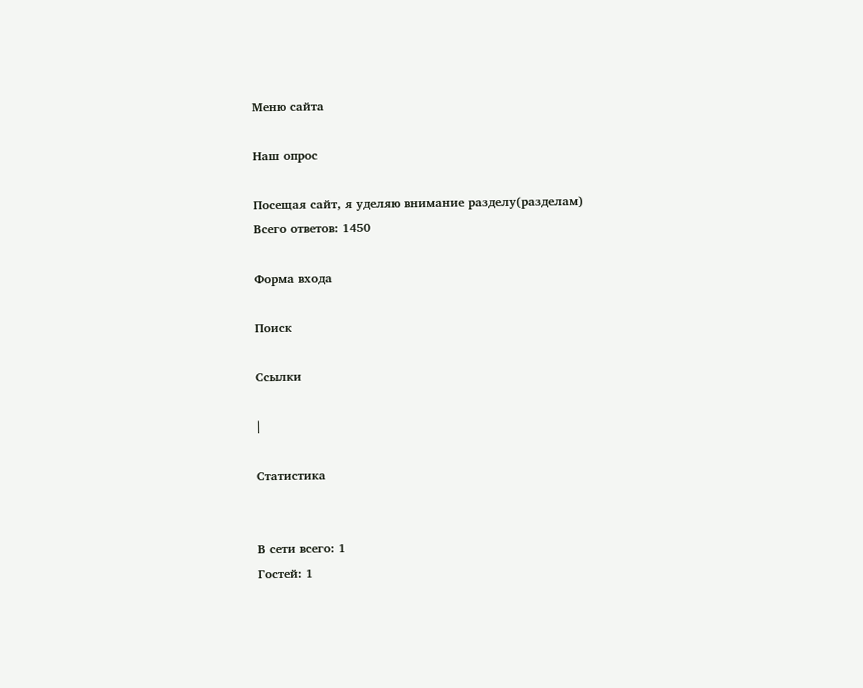Меню сайта

Наш опрос

Посещая сайт, я уделяю внимание разделу(разделам)
Всего ответов: 1450

Форма входа

Поиск

Ссылки

|

Статистика


В сети всего: 1
Гостей: 1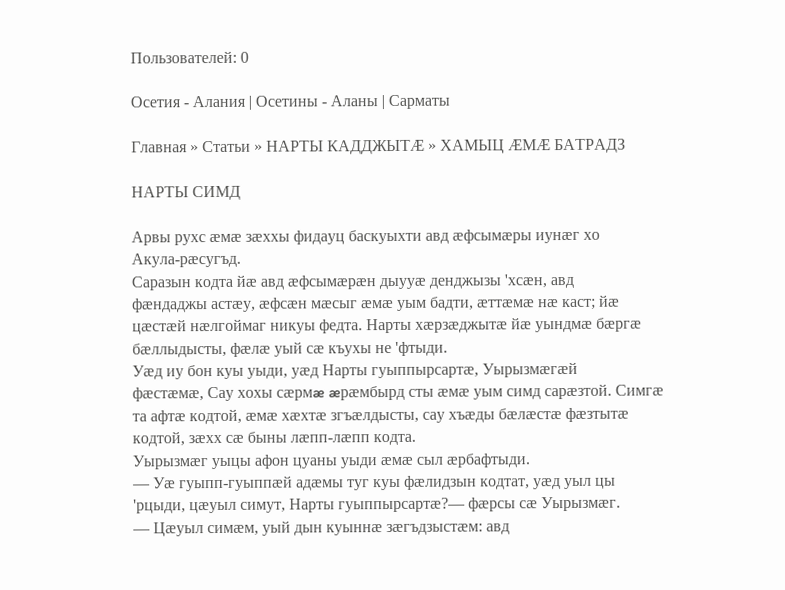Пользователей: 0

Осетия - Алания | Осетины - Аланы | Сарматы

Главная » Статьи » НАРТЫ КАДДЖЫТÆ » ХАМЫЦ ÆМÆ БАТРАДЗ

НАРТЫ СИМД

Арвы рухс æмæ зæххы фидауц баскуыхти авд æфсымæры иунæг хо
Акула-рæсугъд.
Саразын кодта йæ авд æфсымæрæн дыууæ денджызы 'хсæн, авд
фæндаджы астæу, æфсæн мæсыг æмæ уым бадти, æттæмæ нæ каст; йæ
цæстæй нæлгоймаг никуы федта. Нарты хæрзæджытæ йæ уындмæ бæргæ
бæллыдысты, фæлæ уый сæ къухы не 'фтыди.
Уæд иу бон куы уыди, уæд Нарты гуыппырсартæ, Уырызмæгæй
фæстæмæ, Сау хохы сæрмæ æрæмбырд сты æмæ уым симд сарæзтой. Симгæ
та афтæ кодтой, æмæ хæхтæ згъæлдысты, сау хъæды бæлæстæ фæзтытæ
кодтой, зæхх сæ быны лæпп-лæпп кодта.
Уырызмæг уыцы афон цуаны уыди æмæ сыл æрбафтыди.
— Уæ гуыпп-гуыппæй адæмы туг куы фæлидзын кодтат, уæд уыл цы
'рцыди, цæуыл симут, Нарты гуыппырсартæ?— фæрсы сæ Уырызмæг.
— Цæуыл симæм, уый дын куыннæ зæгъдзыстæм: авд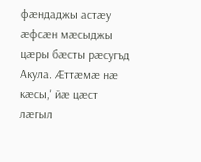фæндаджы астæу
æфсæн мæсыджы цæры бæсты рæсугъд Акула. Æттæмæ нæ кæсы,' йæ цæст
лæгыл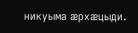никуыма æрхæцыди.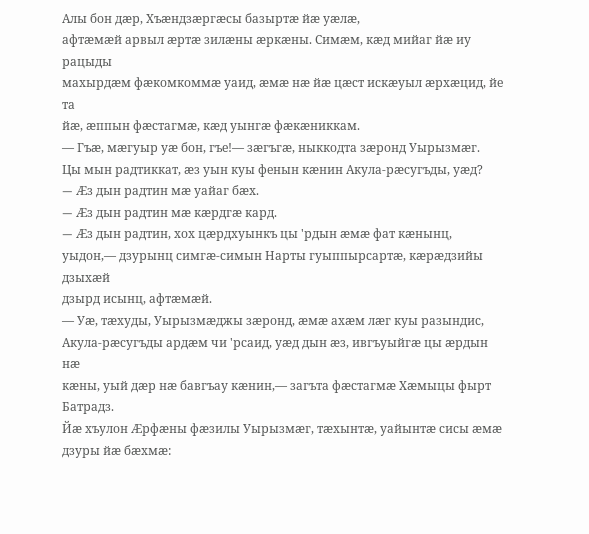Алы бон дæр, Хъæндзæргæсы базыртæ йæ уæлæ,
афтæмæй арвыл æртæ зилæны æркæны. Симæм, кæд мийаг йæ иу рацыды
махырдæм фæкомкоммæ уаид, æмæ нæ йæ цæст искæуыл æрхæцид, йе та
йæ, æппын фæстагмæ, кæд уынгæ фæкæниккам.
— Гъæ, мæгуыр уæ бон, гъе!— зæгъгæ, ныккодта зæронд Уырызмæг.
Цы мын радтиккат, æз уын куы фенын кæнин Акула-рæсугъды, уæд?
— Æз дын радтин мæ уайаг бæх.
— Æз дын радтин мæ кæрдгæ кард.
— Æз дын радтин, хох цæрдхуынкъ цы 'рдын æмæ фат кæнынц,
уыдон,— дзурынц симгæ-симын Нарты гуыппырсартæ, кæрæдзийы дзыхæй
дзырд исынц, афтæмæй.
— Уæ, тæхуды, Уырызмæджы зæронд, æмæ ахæм лæг куы разындис,
Акула-рæсугъды ардæм чи 'рсаид, уæд дын æз, ивгъуыйгæ цы æрдын нæ
кæны, уый дæр нæ бавгъау кæнин,— загъта фæстагмæ Хæмыцы фырт
Батрадз.
Йæ хъулон Æрфæны фæзилы Уырызмæг, тæхынтæ, уайынтæ сисы æмæ
дзуры йæ бæхмæ: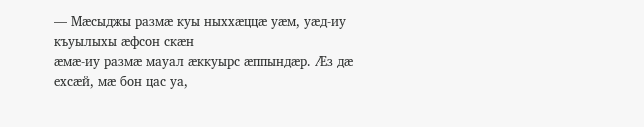— Мæсыджы размæ куы ныххæццæ уæм, уæд-иу къуылыхы æфсон скæн
æмæ-иу размæ мауал æккуырс æппындæр. Æз дæ ехсæй, мæ бон цас уа,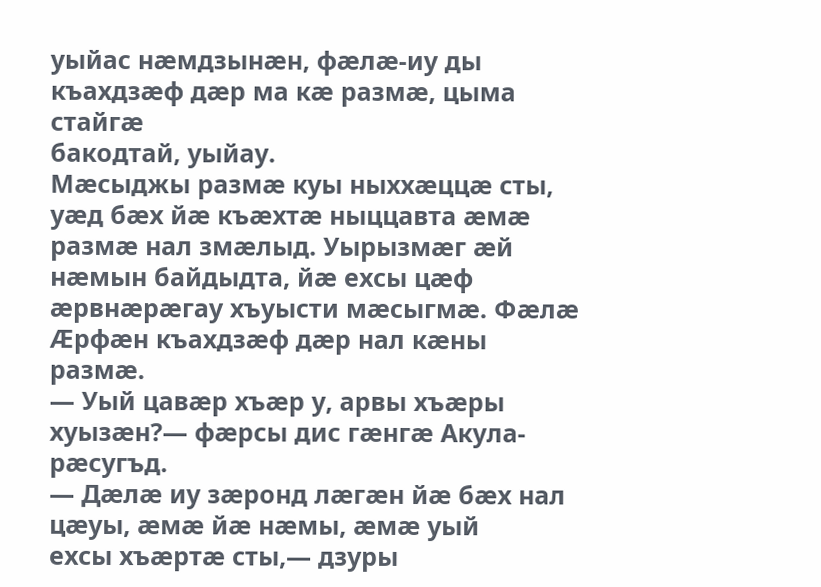уыйас нæмдзынæн, фæлæ-иу ды къахдзæф дæр ма кæ размæ, цыма стайгæ
бакодтай, уыйау.
Мæсыджы размæ куы ныххæццæ сты, уæд бæх йæ къæхтæ ныццавта æмæ
размæ нал змæлыд. Уырызмæг æй нæмын байдыдта, йæ ехсы цæф
æрвнæрæгау хъуысти мæсыгмæ. Фæлæ Æрфæн къахдзæф дæр нал кæны
размæ.
— Уый цавæр хъæр у, арвы хъæры хуызæн?— фæрсы дис гæнгæ Акула-
рæсугъд.
— Дæлæ иу зæронд лæгæн йæ бæх нал цæуы, æмæ йæ нæмы, æмæ уый
ехсы хъæртæ сты,— дзуры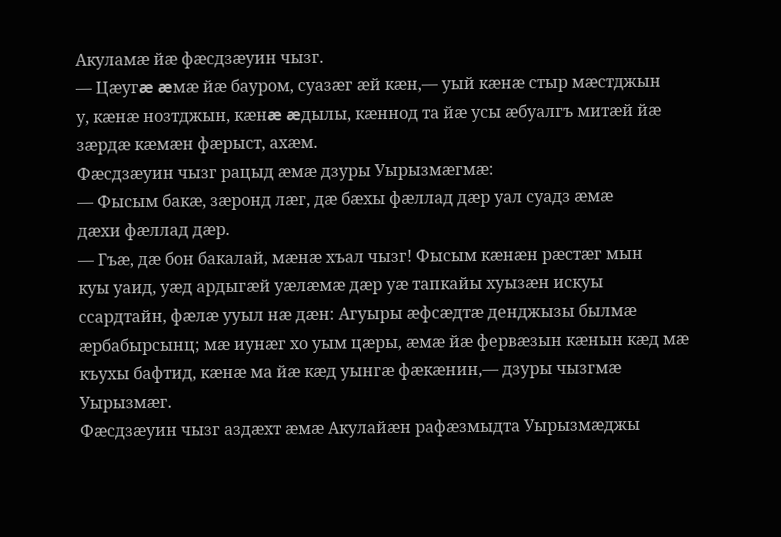Акуламæ йæ фæсдзæуин чызг.
— Цæугæ æмæ йæ бауром, суазæг æй кæн,— уый кæнæ стыр мæстджын
у, кæнæ нозтджын, кæнæ æдылы, кæннод та йæ усы æбуалгъ митæй йæ
зæрдæ кæмæн фæрыст, ахæм.
Фæсдзæуин чызг рацыд æмæ дзуры Уырызмæгмæ:
— Фысым бакæ, зæронд лæг, дæ бæхы фæллад дæр уал суадз æмæ
дæхи фæллад дæр.
— Гъæ, дæ бон бакалай, мæнæ хъал чызг! Фысым кæнæн рæстæг мын
куы уаид, уæд ардыгæй уæлæмæ дæр уæ тапкайы хуызæн искуы
ссардтайн, фæлæ ууыл нæ дæн: Агуыры æфсæдтæ денджызы былмæ
æрбабырсынц; мæ иунæг хо уым цæры, æмæ йæ фервæзын кæнын кæд мæ
къухы бафтид, кæнæ ма йæ кæд уынгæ фæкæнин,— дзуры чызгмæ
Уырызмæг.
Фæсдзæуин чызг аздæхт æмæ Акулайæн рафæзмыдта Уырызмæджы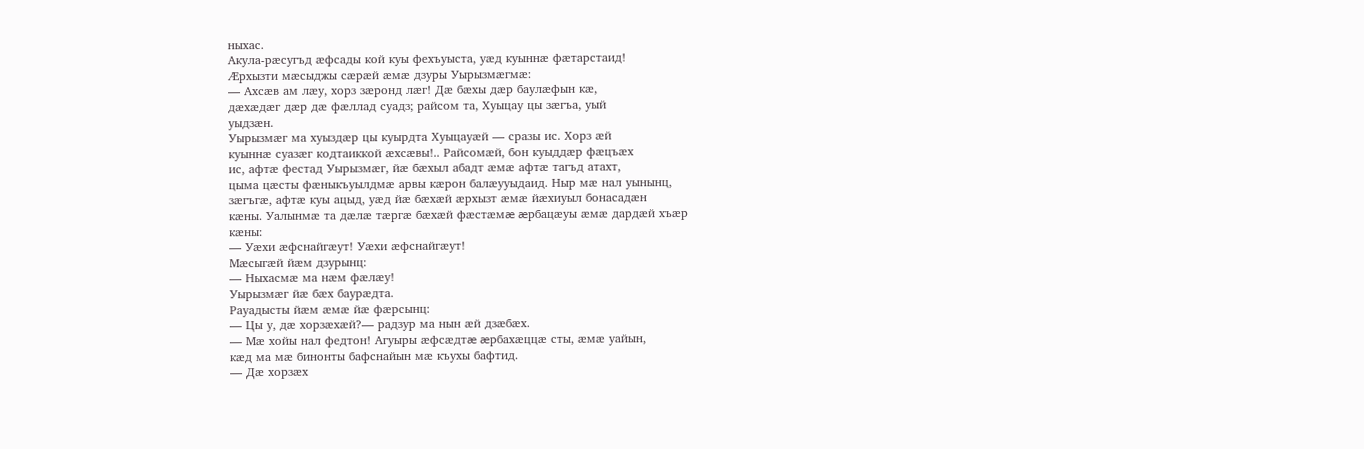ныхас.
Акула-рæсугъд æфсады кой куы фехъуыста, уæд куыннæ фæтарстаид!
Æрхызти мæсыджы сæрæй æмæ дзуры Уырызмæгмæ:
— Ахсæв ам лæу, хорз зæронд лæг! Дæ бæхы дæр баулæфын кæ,
дæхæдæг дæр дæ фæллад суадз; райсом та, Хуыцау цы зæгъа, уый
уыдзæн.
Уырызмæг ма хуыздæр цы куырдта Хуыцауæй — сразы ис. Хорз æй
куыннæ суазæг кодтаиккой æхсæвы!.. Райсомæй, бон куыддæр фæцъæх
ис, афтæ фестад Уырызмæг, йæ бæхыл абадт æмæ афтæ тагъд атахт,
цыма цæсты фæныкъуылдмæ арвы кæрон балæууыдаид. Ныр мæ нал уынынц,
зæгъгæ, афтæ куы ацыд, уæд йæ бæхæй æрхызт æмæ йæхиуыл бонасадæн
кæны. Уалынмæ та дæлæ тæргæ бæхæй фæстæмæ æрбацæуы æмæ дардæй хъæр
кæны:
— Уæхи æфснайгæут! Уæхи æфснайгæут!
Мæсыгæй йæм дзурынц:
— Ныхасмæ ма нæм фæлæу!
Уырызмæг йæ бæх баурæдта.
Рауадысты йæм æмæ йæ фæрсынц:
— Цы у, дæ хорзæхæй?— радзур ма нын æй дзæбæх.
— Мæ хойы нал федтон! Агуыры æфсæдтæ æрбахæццæ сты, æмæ уайын,
кæд ма мæ бинонты бафснайын мæ къухы бафтид.
— Дæ хорзæх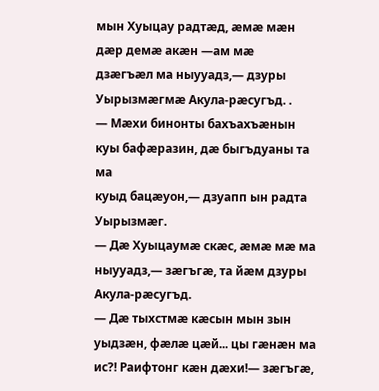мын Хуыцау радтæд, æмæ мæн дæр демæ акæн —ам мæ
дзæгъæл ма ныууадз,— дзуры Уырызмæгмæ Акула-рæсугъд. .
— Мæхи бинонты бахъахъæнын куы бафæразин, дæ быгъдуаны та ма
куыд бацæуон,— дзуапп ын радта Уырызмæг.
— Дæ Хуыцаумæ скæс, æмæ мæ ма ныууадз,— зæгъгæ, та йæм дзуры
Акула-рæсугъд.
— Дæ тыхстмæ кæсын мын зын уыдзæн, фæлæ цæй... цы гæнæн ма
ис?! Раифтонг кæн дæхи!— зæгъгæ,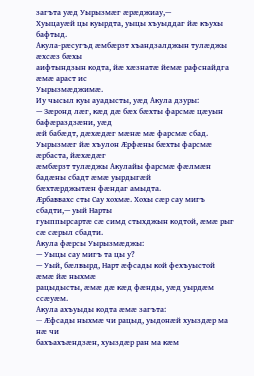загъта уæд Уырызмæг æрæджиау,—
Хуыцауæй цы куырдта, уыцы хъуыддаг йæ къухы бафтыд.
Акула-рæсугъд æмбæрзт хъандзалджын тулæджы æхсæз бæхы
аифтындзын кодта, йæ хæзнатæ йемæ рафснайдга æмæ араст ис
Уырызмæджимæ.
Иу чысыл куы ауадысты, уæд Акула дзуры:
— Зæронд лæг, кæд дæ бæх бæхты фарсмæ цæуын бафæраздзæни, уæд
æй бабæдт, дæхæдæг мæнæ мæ фарсмæ сбад.
Уырызмæг йæ хъулон Æрфæны бæхты фарсмæ æрбаста, йæхæдæг
æмбæрзт тулæджы Акулайы фарсмæ фæлмæн бадæны сбадт æмæ уырдыгæй
бæхтæрджытæн фæндаг амыдта.
Æрбаввахс сты Сау хохмæ. Хохы сæр сау мигъ сбадти,— уый Нарты
гуыппырсартæ сæ симд стыхджын кодтой, æмæ рыг сæ сæрыл сбадти.
Акула фæрсы Уырызмæджы:
— Уыцы сау мигъ та цы у?
— Уый, бæлвырд, Нарт æфсады кой фехъуыстой æмæ йæ ныхмæ
рацыдысты, æмæ дæ кæд фæнды, уæд уырдæм ссæуæм.
Акула ахъуыды кодта æмæ загъта:
— Æфсады ныхмæ чи рацыд, уыдонæй хуыздæр ма нæ чи
бахъахъæндзæн, хуыздæр ран ма кæм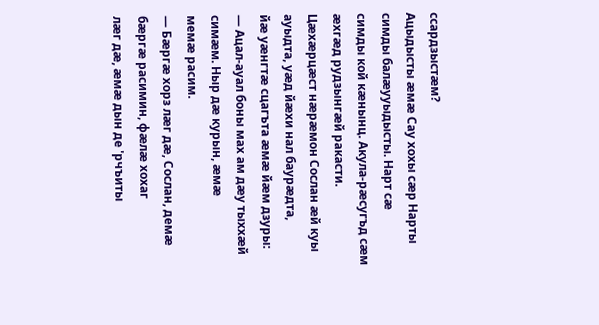ссардзыстæм?
Ацыдысты æмæ Сау хохы сæр Нарты симды балæууыдысты. Нарт сæ
симды кой кæнынц. Акула-рæсугъд сæм æхгæд рудзынгæй ракасти.
Цæхæрцæст нæрæмон Сослан æй куы ауыдта, уæд йæхи нал баурæдта,
йæ уæнгтæ сцагъта æмæ йæм дзуры:
— Ацал-ауал боны мах ам дæу тыххæй симæм. Ныр дæ курын, æмæ
мемæ расим.
— Бæргæ хорз лæг дæ, Сослан, демæ бæргæ расимин, фæлæ хохаг
лæг дæ, æмæ дын де 'рчъиты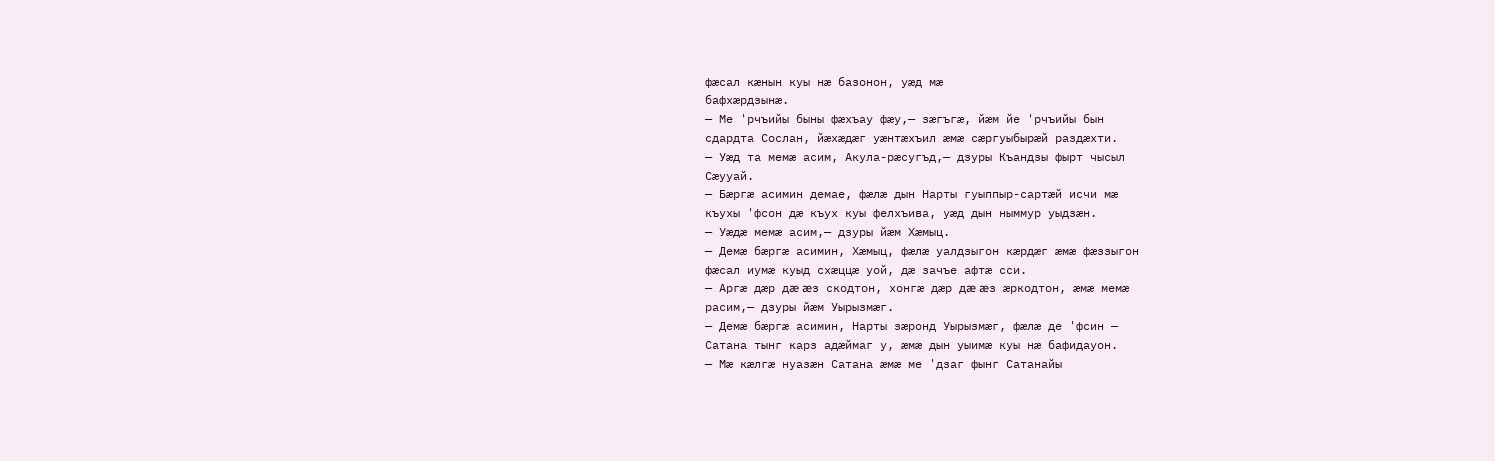фæсал кæнын куы нæ базонон, уæд мæ
бафхæрдзынæ.
— Ме 'рчъийы быны фæхъау фæу,— зæгъгæ, йæм йе 'рчъийы бын
сдардта Сослан, йæхæдæг уæнтæхъил æмæ сæргуыбырæй раздæхти.
— Уæд та мемæ асим, Акула-рæсугъд,— дзуры Къандзы фырт чысыл
Сæууай.
— Бæргæ асимин демае, фæлæ дын Нарты гуыппыр-сартæй исчи мæ
къухы 'фсон дæ къух куы фелхъива, уæд дын ныммур уыдзæн.
— Уæдæ мемæ асим,— дзуры йæм Хæмыц.
— Демæ бæргæ асимин, Хæмыц, фæлæ уалдзыгон кæрдæг æмæ фæззыгон
фæсал иумæ куыд схæццæ уой, дæ зачъе афтæ сси.
— Аргæ дæр дæ æз скодтон, хонгæ дæр дæ æз æркодтон, æмæ мемæ
расим,— дзуры йæм Уырызмæг.
— Демæ бæргæ асимин, Нарты зæронд Уырызмæг, фæлæ де 'фсин —
Сатана тынг карз адæймаг у, æмæ дын уыимæ куы нæ бафидауон.
— Мæ кæлгæ нуазæн Сатана æмæ ме 'дзаг фынг Сатанайы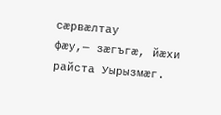сæрвæлтау
фæу,— зæгъгæ, йæхи райста Уырызмæг.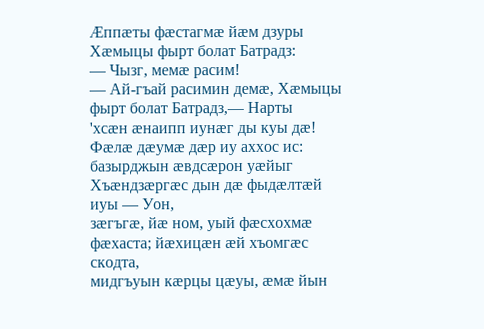Æппæты фæстагмæ йæм дзуры Хæмыцы фырт болат Батрадз:
— Чызг, мемæ расим!
— Ай-гъай расимин демæ, Хæмыцы фырт болат Батрадз,— Нарты
'хсæн æнаипп иунæг ды куы дæ! Фæлæ дæумæ дæр иу аххос ис:
базырджын æвдсæрон уæйыг Хъæндзæргæс дын дæ фыдæлтæй иуы — Уон,
зæгъгæ, йæ ном, уый фæсхохмæ фæхаста; йæхицæн æй хъомгæс скодта,
мидгъуын кæрцы цæуы, æмæ йын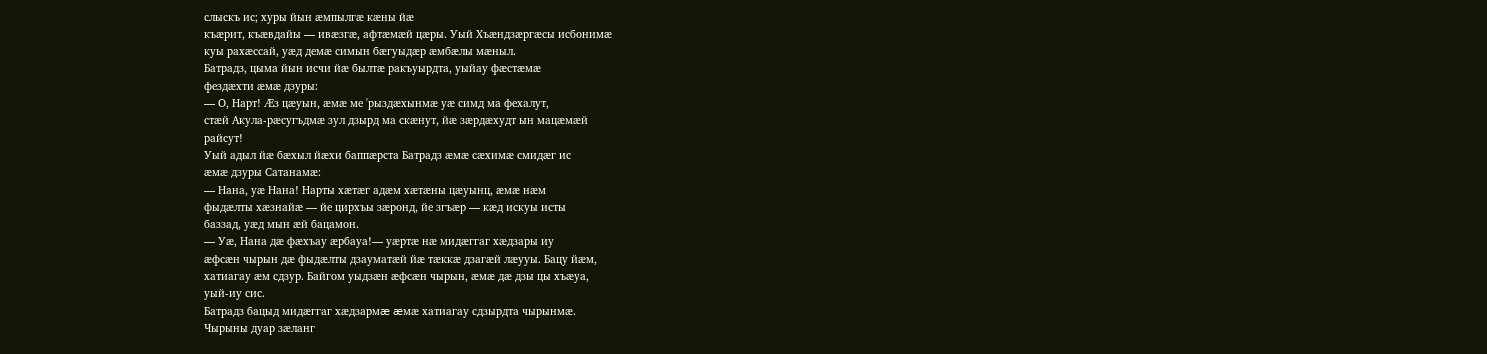слыскъ ис; хуры йын æмпылгæ кæны йæ
къæрит, къæвдайы — ивæзгæ, афтæмæй цæры. Уый Хъæндзæргæсы исбонимæ
куы рахæссай, уæд демæ симын бæгуыдæр æмбæлы мæныл.
Батрадз, цыма йын исчи йæ былтæ ракъуырдта, уыйау фæстæмæ
фездæхти æмæ дзуры:
— О, Нарт! Æз цæуын, æмæ ме 'рыздæхынмæ уæ симд ма фехалут,
стæй Акула-рæсугъдмæ зул дзырд ма скæнут, йæ зæрдæхудт ын мацæмæй
райсут!
Уый адыл йæ бæхыл йæхи баппæрста Батрадз æмæ сæхимæ смидæг ис
æмæ дзуры Сатанамæ:
— Нана, уæ Нана! Нарты хæтæг адæм хæтæны цæуынц, æмæ нæм
фыдæлты хæзнайæ — йе цирхъы зæронд, йе згъæр — кæд искуы исты
баззад, уæд мын æй бацамон.
— Уæ, Нана дæ фæхъау æрбауа!— уæртæ нæ мидæггаг хæдзары иу
æфсæн чырын дæ фыдæлты дзауматæй йæ тæккæ дзагæй лæууы. Бацу йæм,
хатиагау æм сдзур. Байгом уыдзæн æфсæн чырын, æмæ дæ дзы цы хъæуа,
уый-иу сис.
Батрадз бацыд мидæггаг хæдзармæ æмæ хатиагау сдзырдта чырынмæ.
Чырыны дуар зæланг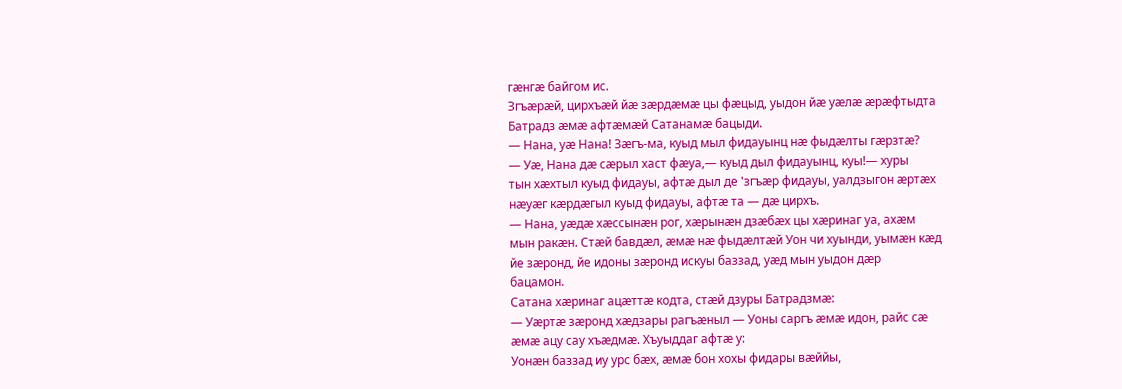гæнгæ байгом ис.
Згъæрæй, цирхъæй йæ зæрдæмæ цы фæцыд, уыдон йæ уæлæ æрæфтыдта
Батрадз æмæ афтæмæй Сатанамæ бацыди.
— Нана, уæ Нана! Зæгъ-ма, куыд мыл фидауынц нæ фыдæлты гæрзтæ?
— Уæ, Нана дæ сæрыл хаст фæуа,— куыд дыл фидауынц, куы!— хуры
тын хæхтыл куыд фидауы, афтæ дыл де 'згъæр фидауы, уалдзыгон æртæх
нæуæг кæрдæгыл куыд фидауы, афтæ та — дæ цирхъ.
— Нана, уæдæ хæссынæн рог, хæрынæн дзæбæх цы хæринаг уа, ахæм
мын ракæн. Стæй бавдæл, æмæ нæ фыдæлтæй Уон чи хуынди, уымæн кæд
йе зæронд, йе идоны зæронд искуы баззад, уæд мын уыдон дæр
бацамон.
Сатана хæринаг ацæттæ кодта, стæй дзуры Батрадзмæ:
— Уæртæ зæронд хæдзары рагъæныл — Уоны саргъ æмæ идон, райс сæ
æмæ ацу сау хъæдмæ. Хъуыддаг афтæ у:
Уонæн баззад иу урс бæх, æмæ бон хохы фидары вæййы,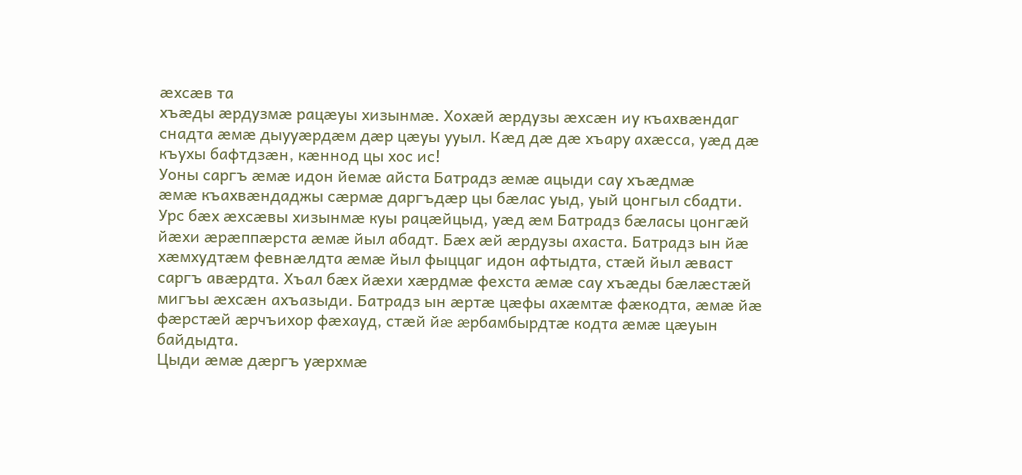æхсæв та
хъæды æрдузмæ рацæуы хизынмæ. Хохæй æрдузы æхсæн иу къахвæндаг
снадта æмæ дыууæрдæм дæр цæуы ууыл. Кæд дæ дæ хъару ахæсса, уæд дæ
къухы бафтдзæн, кæннод цы хос ис!
Уоны саргъ æмæ идон йемæ айста Батрадз æмæ ацыди сау хъæдмæ
æмæ къахвæндаджы сæрмæ даргъдæр цы бæлас уыд, уый цонгыл сбадти.
Урс бæх æхсæвы хизынмæ куы рацæйцыд, уæд æм Батрадз бæласы цонгæй
йæхи æрæппæрста æмæ йыл абадт. Бæх æй æрдузы ахаста. Батрадз ын йæ
хæмхудтæм февнæлдта æмæ йыл фыццаг идон афтыдта, стæй йыл æваст
саргъ авæрдта. Хъал бæх йæхи хæрдмæ фехста æмæ сау хъæды бæлæстæй
мигъы æхсæн ахъазыди. Батрадз ын æртæ цæфы ахæмтæ фæкодта, æмæ йæ
фæрстæй æрчъихор фæхауд, стæй йæ æрбамбырдтæ кодта æмæ цæуын
байдыдта.
Цыди æмæ дæргъ уæрхмæ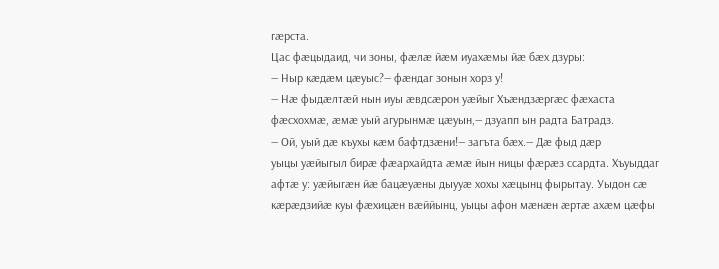гæрста.
Цас фæцыдаид, чи зоны, фæлæ йæм иуахæмы йæ бæх дзуры:
— Ныр кæдæм цæуыс?— фæндаг зонын хорз у!
— Нæ фыдæлтæй нын иуы æвдсæрон уæйыг Хъæндзæргæс фæхаста
фæсхохмæ, æмæ уый агурынмæ цæуын,— дзуапп ын радта Батрадз.
— Ой, уый дæ къухы кæм бафтдзæни!— загъта бæх.— Дæ фыд дæр
уыцы уæйыгыл бирæ фæархайдта æмæ йын ницы фæрæз ссардта. Хъуыддаг
афтæ у: уæйыгæн йæ бацæуæны дыууæ хохы хæцынц фырытау. Уыдон сæ
кæрæдзийæ куы фæхицæн вæййынц, уыцы афон мæнæн æртæ ахæм цæфы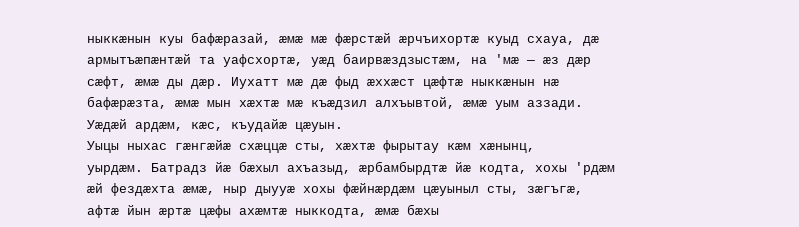ныккæнын куы бафæразай, æмæ мæ фæрстæй æрчъихортæ куыд схауа, дæ
армытъæпæнтæй та уафсхортæ, уæд баирвæздзыстæм, на 'мæ — æз дæр
сæфт, æмæ ды дæр. Иухатт мæ дæ фыд æххæст цæфтæ ныккæнын нæ
бафæрæзта, æмæ мын хæхтæ мæ къæдзил алхъывтой, æмæ уым аззади.
Уæдæй ардæм, кæс, къудайæ цæуын.
Уыцы ныхас гæнгæйæ схæццæ сты, хæхтæ фырытау кæм хæнынц,
уырдæм. Батрадз йæ бæхыл ахъазыд, æрбамбырдтæ йæ кодта, хохы 'рдæм
æй фездæхта æмæ, ныр дыууæ хохы фæйнæрдæм цæуыныл сты, зæгъгæ,
афтæ йын æртæ цæфы ахæмтæ ныккодта, æмæ бæхы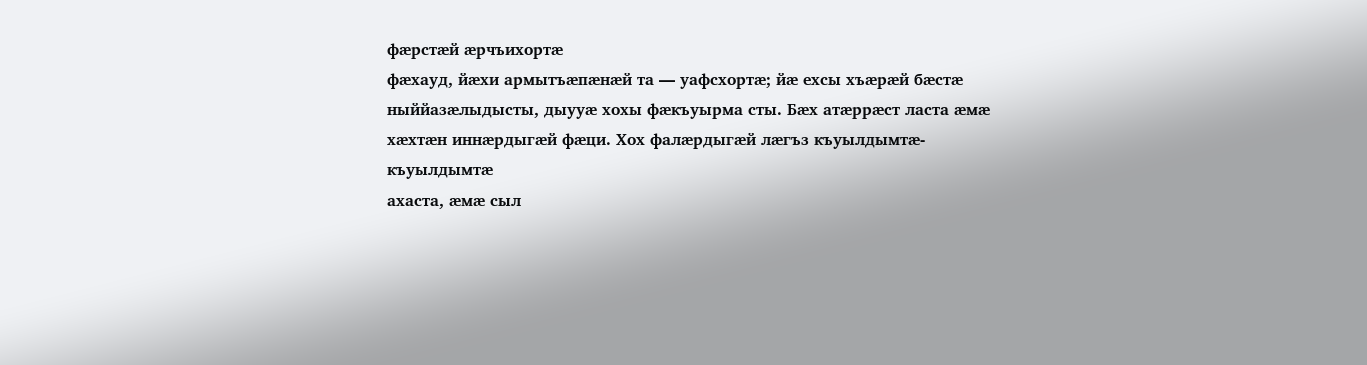фæрстæй æрчъихортæ
фæхауд, йæхи армытъæпæнæй та — уафсхортæ; йæ ехсы хъæрæй бæстæ
ныййазæлыдысты, дыууæ хохы фæкъуырма сты. Бæх атæррæст ласта æмæ
хæхтæн иннæрдыгæй фæци. Хох фалæрдыгæй лæгъз къуылдымтæ-къуылдымтæ
ахаста, æмæ сыл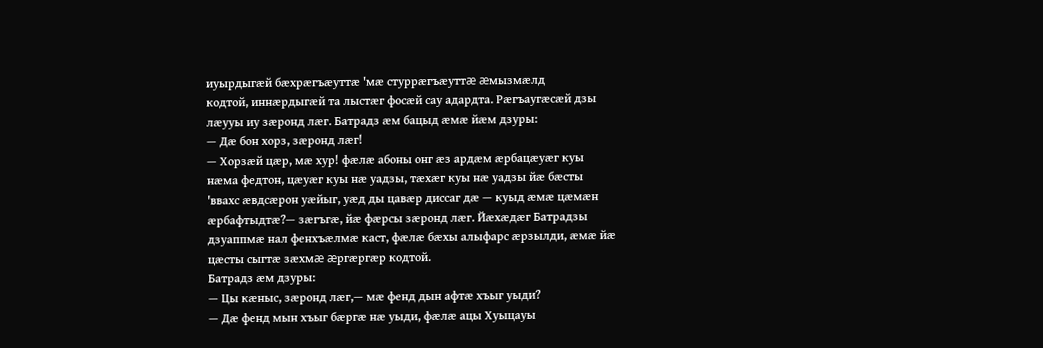иуырдыгæй бæхрæгъæуттæ 'мæ стуррæгъæуттæ æмызмæлд
кодтой, иннæрдыгæй та лыстæг фосæй сау адардта. Рæгъаугæсæй дзы
лæууы иу зæронд лæг. Батрадз æм бацыд æмæ йæм дзуры:
— Дæ бон хорз, зæронд лæг!
— Хорзæй цæр, мæ хур! фæлæ абоны онг æз ардæм æрбацæуæг куы
нæма федтон, цæуæг куы нæ уадзы, тæхæг куы нæ уадзы йæ бæсты
'ввахс æвдсæрон уæйыг, уæд ды цавæр диссаг дæ — куыд æмæ цæмæн
æрбафтыдтæ?— зæгъгæ, йæ фæрсы зæронд лæг. Йæхæдæг Батрадзы
дзуаппмæ нал фенхъæлмæ каст, фæлæ бæхы алыфарс æрзылди, æмæ йæ
цæсты сыгтæ зæхмæ æргæргæр кодтой.
Батрадз æм дзуры:
— Цы кæныс, зæронд лæг,— мæ фенд дын афтæ хъыг уыди?
— Дæ фенд мын хъыг бæргæ нæ уыди, фæлæ ацы Хуыцауы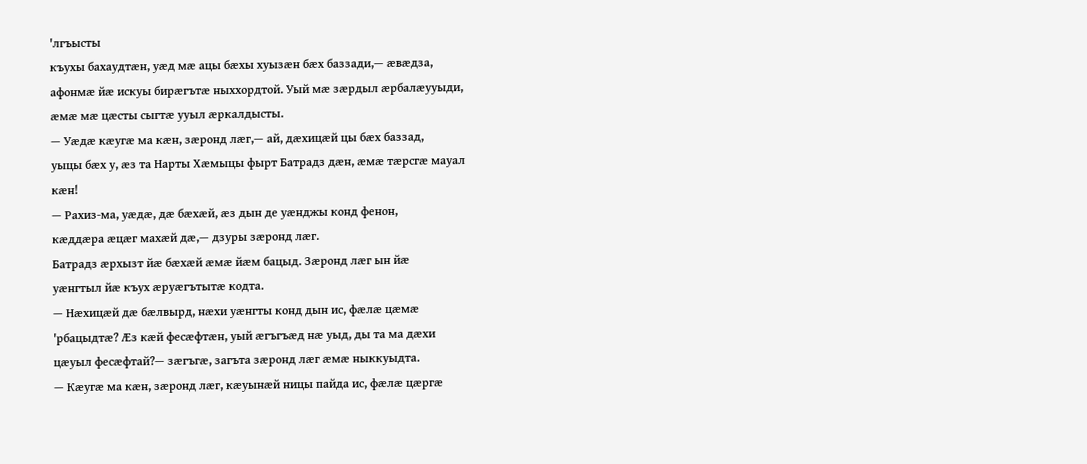'лгъысты
къухы бахаудтæн, уæд мæ ацы бæхы хуызæн бæх баззади,— æвæдза,
афонмæ йæ искуы бирæгътæ ныххордтой. Уый мæ зæрдыл æрбалæууыди,
æмæ мæ цæсты сыгтæ ууыл æркалдысты.
— Уæдæ кæугæ ма кæн, зæронд лæг,— ай, дæхицæй цы бæх баззад,
уыцы бæх у, æз та Нарты Хæмыцы фырт Батрадз дæн, æмæ тæрсгæ мауал
кæн!
— Рахиз-ма, уæдæ, дæ бæхæй, æз дын де уæнджы конд фенон,
кæддæра æцæг махæй дæ,— дзуры зæронд лæг.
Батрадз æрхызт йæ бæхæй æмæ йæм бацыд. Зæронд лæг ын йæ
уæнгтыл йæ къух æруæгътытæ кодта.
— Нæхицæй дæ бæлвырд, нæхи уæнгты конд дын ис, фæлæ цæмæ
'рбацыдтæ? Æз кæй фесæфтæн, уый æгъгъæд нæ уыд, ды та ма дæхи
цæуыл фесæфтай?— зæгъгæ, загъта зæронд лæг æмæ ныккуыдта.
— Кæугæ ма кæн, зæронд лæг, кæуынæй ницы пайда ис, фæлæ цæргæ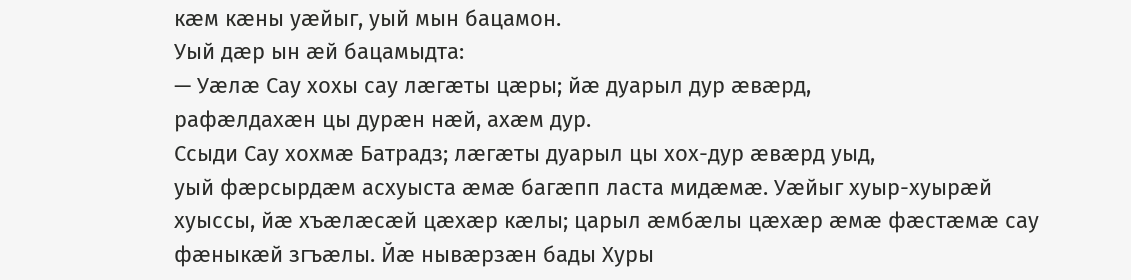кæм кæны уæйыг, уый мын бацамон.
Уый дæр ын æй бацамыдта:
— Уæлæ Сау хохы сау лæгæты цæры; йæ дуарыл дур æвæрд,
рафæлдахæн цы дурæн нæй, ахæм дур.
Ссыди Сау хохмæ Батрадз; лæгæты дуарыл цы хох-дур æвæрд уыд,
уый фæрсырдæм асхуыста æмæ багæпп ласта мидæмæ. Уæйыг хуыр-хуырæй
хуыссы, йæ хъæлæсæй цæхæр кæлы; царыл æмбæлы цæхæр æмæ фæстæмæ сау
фæныкæй згъæлы. Йæ нывæрзæн бады Хуры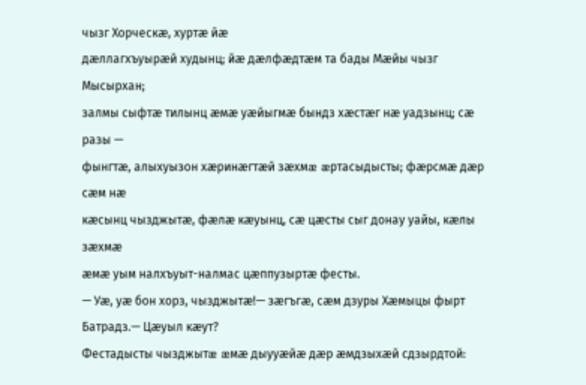чызг Хорческæ, хуртæ йæ
дæллагхъуырæй худынц; йæ дæлфæдтæм та бады Мæйы чызг Мысырхан;
залмы сыфтæ тилынц æмæ уæйыгмæ бындз хæстæг нæ уадзынц; сæ разы —
фынгтæ, алыхуызон хæринæгтæй зæхмæ æртасыдысты; фæрсмæ дæр сæм нæ
кæсынц чызджытæ, фæлæ кæуынц, сæ цæсты сыг донау уайы, кæлы зæхмæ
æмæ уым налхъуыт-налмас цæппузыртæ фесты.
— Уæ, уæ бон хорз, чызджытæ!— зæгъгæ, сæм дзуры Хæмыцы фырт
Батрадз.— Цæуыл кæут?
Фестадысты чызджытæ æмæ дыууæйæ дæр æмдзыхæй сдзырдтой: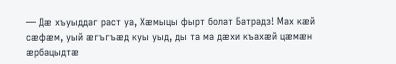— Дæ хъуыддаг раст уа, Хæмыцы фырт болат Батрадз! Мах кæй
сæфæм, уый æгъгъæд куы уыд, ды та ма дæхи къахæй цæмæн æрбацыдтæ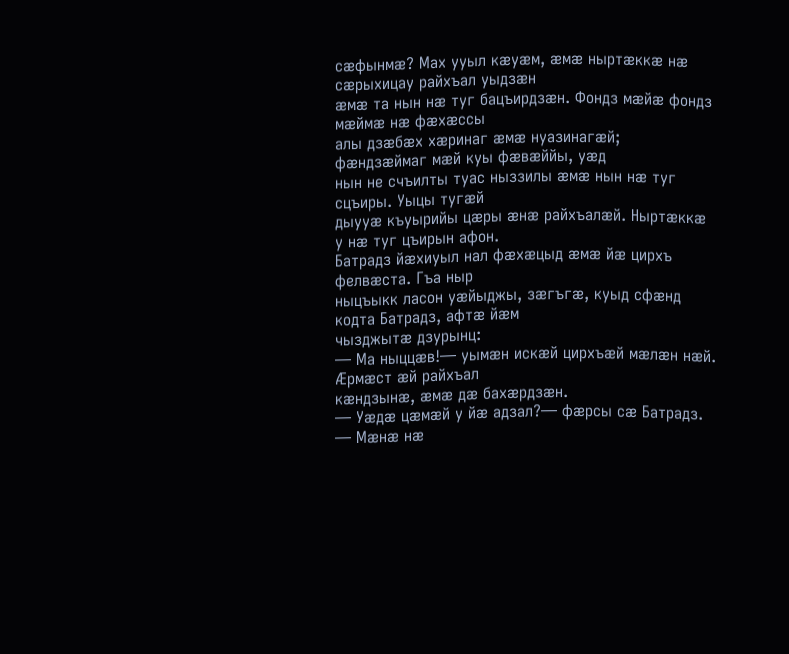сæфынмæ? Мах ууыл кæуæм, æмæ ныртæккæ нæ сæрыхицау райхъал уыдзæн
æмæ та нын нæ туг бацъирдзæн. Фондз мæйæ фондз мæймæ нæ фæхæссы
алы дзæбæх хæринаг æмæ нуазинагæй; фæндзæймаг мæй куы фæвæййы, уæд
нын не счъилты туас ныззилы æмæ нын нæ туг сцъиры. Уыцы тугæй
дыууæ къуырийы цæры æнæ райхъалæй. Ныртæккæ у нæ туг цъирын афон.
Батрадз йæхиуыл нал фæхæцыд æмæ йæ цирхъ фелвæста. Гъа ныр
ныцъыкк ласон уæйыджы, зæгъгæ, куыд сфæнд кодта Батрадз, афтæ йæм
чызджытæ дзурынц:
— Ма ныццæв!— уымæн искæй цирхъæй мæлæн нæй. Æрмæст æй райхъал
кæндзынæ, æмæ дæ бахæрдзæн.
— Уæдæ цæмæй у йæ адзал?— фæрсы сæ Батрадз.
— Мæнæ нæ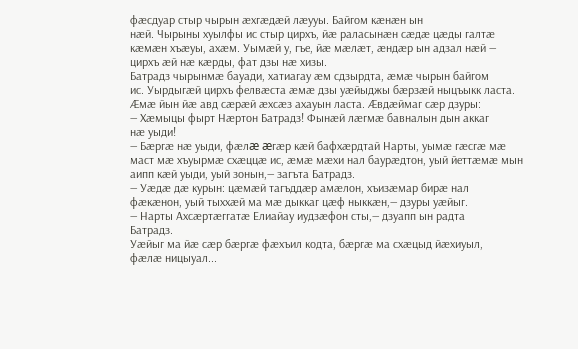фæсдуар стыр чырын æхгæдæй лæууы. Байгом кæнæн ын
нæй. Чырыны хуылфы ис стыр цирхъ, йæ раласынæн сæдæ цæды галтæ
кæмæн хъæуы, ахæм. Уымæй у, гъе, йæ мæлæт, æндæр ын адзал нæй —
цирхъ æй нæ кæрды, фат дзы нæ хизы.
Батрадз чырынмæ бауади, хатиагау æм сдзырдта, æмæ чырын байгом
ис. Уырдыгæй цирхъ фелвæста æмæ дзы уæйыджы бæрзæй ныцъыкк ласта.
Æмæ йын йæ авд сæрæй æхсæз ахауын ласта. Æвдæймаг сæр дзуры:
— Хæмыцы фырт Нæртон Батрадз! Фынæй лæгмæ бавналын дын аккаг
нæ уыди!
— Бæргæ нæ уыди, фæлæ æгæр кæй бафхæрдтай Нарты, уымæ гæсгæ мæ
маст мæ хъуырмæ схæццæ ис, æмæ мæхи нал баурæдтон, уый йеттæмæ мын
аипп кæй уыди, уый зонын,— загъта Батрадз.
— Уæдæ дæ курын: цæмæй тагъддæр амæлон, хъизæмар бирæ нал
фæкæнон, уый тыххæй ма мæ дыккаг цæф ныккæн,— дзуры уæйыг.
— Нарты Ахсæртæггатæ Елиайау иудзæфон сты,— дзуапп ын радта
Батрадз.
Уæйыг ма йæ сæр бæргæ фæхъил кодта, бæргæ ма схæцыд йæхиуыл,
фæлæ ницыуал...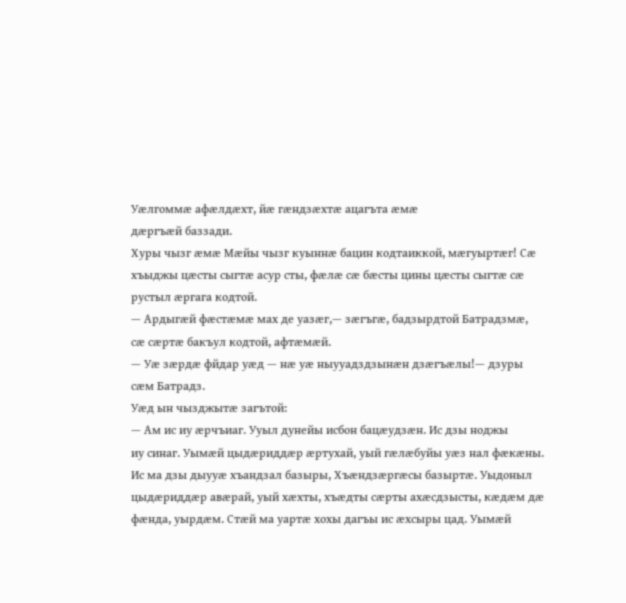Уæлгоммæ афæлдæхт, йæ гæндзæхтæ ацагъта æмæ
дæргъæй баззади.
Хуры чызг æмæ Мæйы чызг куыннæ бацин кодтаиккой, мæгуыртæг! Сæ
хъыджы цæсты сыгтæ асур сты, фæлæ сæ бæсты цины цæсты сыгтæ сæ
рустыл æргага кодтой.
— Ардыгæй фæстæмæ мах де уазæг,— зæгъгæ, бадзырдтой Батрадзмæ,
сæ сæртæ бакъул кодтой, афтæмæй.
— Уæ зæрдæ фйдар уæд — нæ уæ ныууадздзынæн дзæгъæлы!— дзуры
сæм Батрадз.
Уæд ын чызджытæ загътой:
— Ам ис иу æрчъиаг. Ууыл дунейы исбон бацæудзæн. Ис дзы ноджы
иу синаг. Уымæй цыдæриддæр æртухай, уый гæлæбуйы уæз нал фæкæны.
Ис ма дзы дыууæ хъандзал базыры, Хъæндзæргæсы базыртæ. Уыдоныл
цыдæриддæр авæрай, уый хæхты, хъæдты сæрты ахæсдзысты, кæдæм дæ
фæнда, уырдæм. Стæй ма уартæ хохы дагъы ис æхсыры цад. Уымæй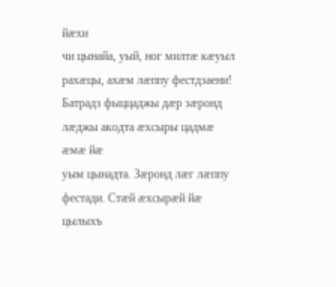йæхи
чи цынайа, уый, ног милтæ кæуыл рахæцы, ахæм лæппу фестдзаени!
Батрадз фыццаджы дæр зæронд лæджы акодта æхсыры цадмæ æмæ йæ
уым цынадта. Зæронд лæг лæппу фестади. Стæй æхсырæй йæ цылыхъ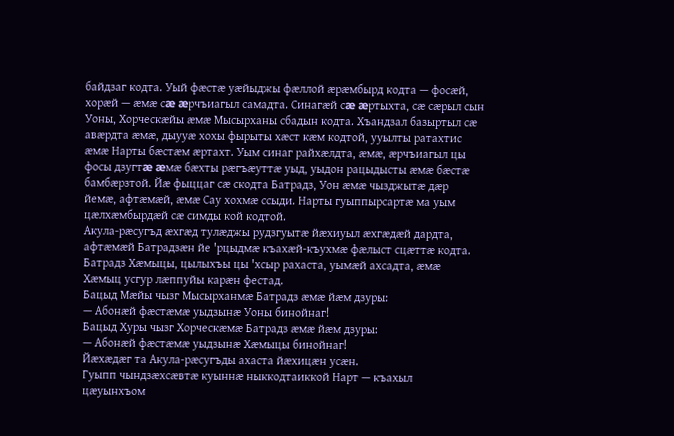байдзаг кодта. Уый фæстæ уæйыджы фæллой æрæмбырд кодта — фосæй,
хорæй — æмæ сæ æрчъиагыл самадта. Синагæй сæ æртыхта, сæ сæрыл сын
Уоны, Хорческæйы æмæ Мысырханы сбадын кодта. Хъандзал базыртыл сæ
авæрдта æмæ, дыууæ хохы фырыты хæст кæм кодтой, ууылты ратахтис
æмæ Нарты бæстæм æртахт. Уым синаг райхæлдта, æмæ, æрчъиагыл цы
фосы дзугтæ æмæ бæхты рæгъæуттæ уыд, уыдон рацыдысты æмæ бæстæ
бамбæрзтой. Йæ фыццаг сæ скодта Батрадз, Уон æмæ чызджытæ дæр
йемæ, афтæмæй, æмæ Сау хохмæ ссыди. Нарты гуыппырсартæ ма уым
цæлхæмбырдæй сæ симды кой кодтой.
Акула-рæсугъд æхгæд тулæджы рудзгуытæ йæхиуыл æхгæдæй дардта,
афтæмæй Батрадзæн йе 'рцыдмæ къахæй-къухмæ фæлыст сцæттæ кодта.
Батрадз Хæмыцы, цылыхъы цы 'хсыр рахаста, уымæй ахсадта, æмæ
Хæмыц усгур лæппуйы карæн фестад.
Бацыд Мæйы чызг Мысырханмæ Батрадз æмæ йæм дзуры:
— Абонæй фæстæмæ уыдзынæ Уоны бинойнаг!
Бацыд Хуры чызг Хорческæмæ Батрадз æмæ йæм дзуры:
— Абонæй фæстæмæ уыдзынæ Хæмыцы бинойнаг!
Йæхæдæг та Акула-рæсугъды ахаста йæхицæн усæн.
Гуыпп чындзæхсæвтæ куыннæ ныккодтаиккой Нарт — къахыл
цæуынхъом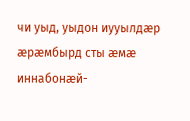чи уыд, уыдон иууылдæр æрæмбырд сты æмæ иннабонæй-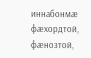иннабонмæ фæхордтой, фæнозтой,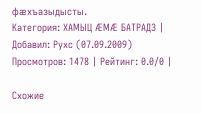фæхъазыдысты.
Категория: ХАМЫЦ ÆМÆ БАТРАДЗ | Добавил: Рухс (07.09.2009)
Просмотров: 1478 | Рейтинг: 0.0/0 |

Схожие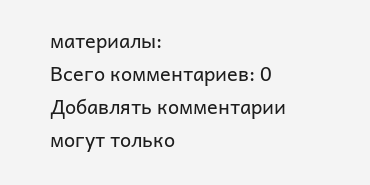материалы:
Всего комментариев: 0
Добавлять комментарии могут только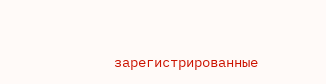зарегистрированные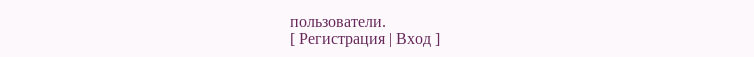пользователи.
[ Регистрация | Вход ]